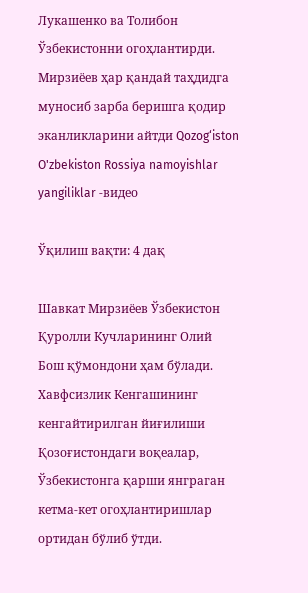Лукашенко ва Толибон Ўзбекистонни огоҳлантирди. Мирзиёев ҳар қандай таҳдидга муносиб зарба беришга қодир эканликларини айтди Qozog‘iston O'zbekiston Rossiya namoyishlar yangiliklar -видео

Ўқилиш вақти: 4 дақ

Шавкат Мирзиёев Ўзбекистон Қуролли Кучларининг Олий Бош қўмондони ҳам бўлади. Хавфсизлик Кенгашининг кенгайтирилган йиғилиши Қозоғистондаги воқеалар, Ўзбекистонга қарши янграган кетма-кет огоҳлантиришлар ортидан бўлиб ўтди.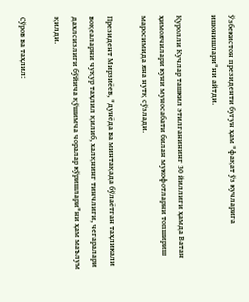Ўзбекистон президенти бугун ҳам "фақат ўз кучларига ишонишлари"ни айтди.

Қуролли Кучлар ташкил этилганининг 30 йиллиги ҳамда Ватан ҳимоячилари куни муносабати билан мукофотларни топшириш маросимида яна нутқ сўзлади.

Президент Мирзиёев, "дунёда ва минтақада бўлаётган таҳликали воқеаларни чуқур таҳлил қилиб, халқнинг тинчлиги, чегаралари дахлсизлиги бўйича қўшимча чоралар кўришлари"ни ҳам маълум қилди.

Сўров ва таҳлил: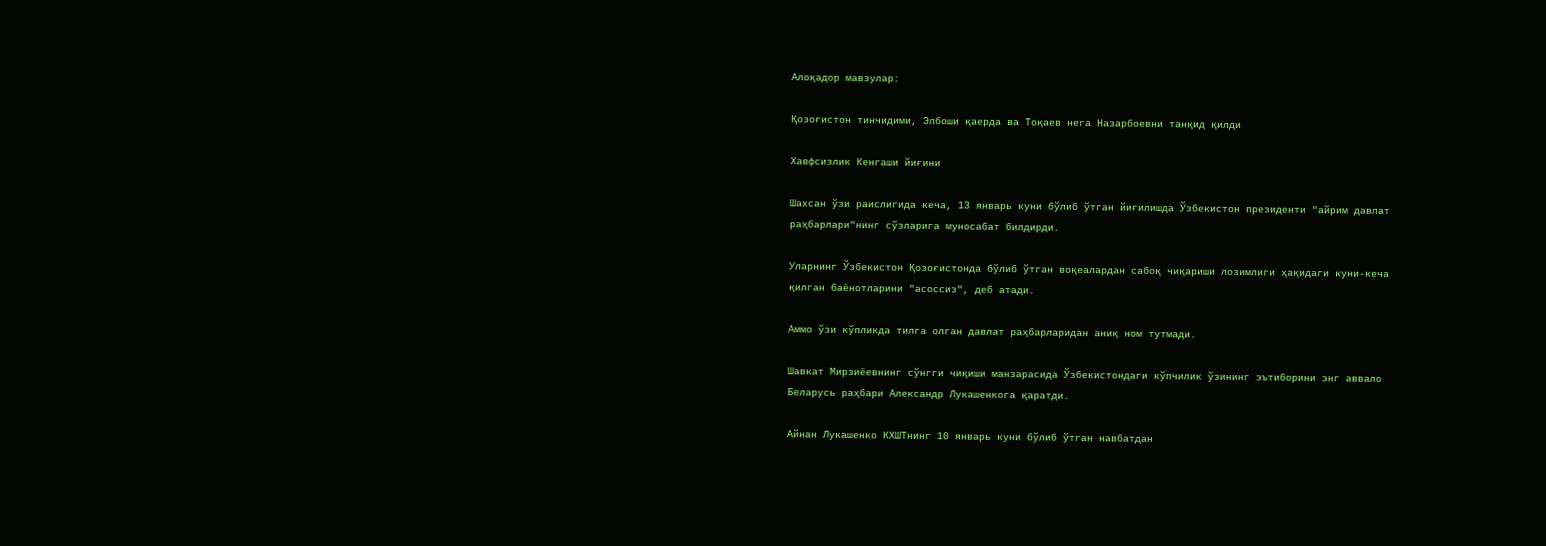Алоқадор мавзулар:

Қозоғистон тинчидими, Элбоши қаерда ва Тоқаев нега Назарбоевни танқид қилди

Хавфсизлик Кенгаши йиғини

Шахсан ўзи раислигида кеча, 13 январь куни бўлиб ўтган йиғилишда Ўзбекистон президенти "айрим давлат раҳбарлари"нинг сўзларига муносабат билдирди.

Уларнинг Ўзбекистон Қозоғистонда бўлиб ўтган воқеалардан сабоқ чиқариши лозимлиги ҳақидаги куни-кеча қилган баёнотларини "асоссиз", деб атади.

Аммо ўзи кўпликда тилга олган давлат раҳбарларидан аниқ ном тутмади.

Шавкат Мирзиёевнинг сўнгги чиқиши манзарасида Ўзбекистондаги кўпчилик ўзининг эътиборини энг аввало Беларусь раҳбари Александр Лукашенкога қаратди.

Айнан Лукашенко КХШТнинг 10 январь куни бўлиб ўтган навбатдан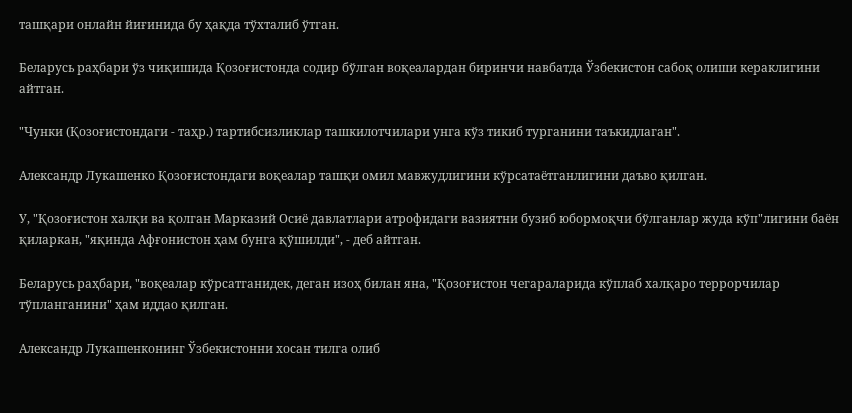ташқари онлайн йиғинида бу ҳақда тўхталиб ўтган.

Беларусь раҳбари ўз чиқишида Қозоғистонда содир бўлган воқеалардан биринчи навбатда Ўзбекистон сабоқ олиши кераклигини айтган.

"Чунки (Қозоғистондаги - таҳр.) тартибсизликлар ташкилотчилари унга кўз тикиб турганини таъкидлаган".

Александр Лукашенко Қозоғистондаги воқеалар ташқи омил мавжудлигини кўрсатаётганлигини даъво қилган.

У, "Қозоғистон халқи ва қолган Марказий Осиё давлатлари атрофидаги вазиятни бузиб юбормоқчи бўлганлар жуда кўп"лигини баён қиларкан, "яқинда Афғонистон ҳам бунга қўшилди", - деб айтган.

Беларусь раҳбари, "воқеалар кўрсатганидек, деган изоҳ билан яна, "Қозоғистон чегараларида кўплаб халқаро террорчилар тўпланганини" ҳам иддао қилган.

Александр Лукашенконинг Ўзбекистонни хосан тилга олиб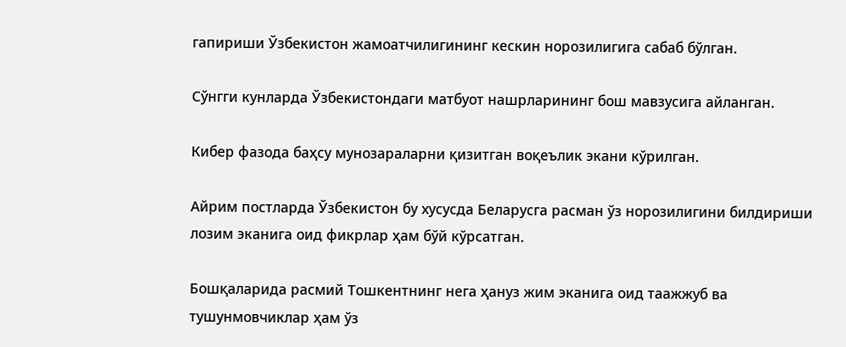гапириши Ўзбекистон жамоатчилигининг кескин норозилигига сабаб бўлган.

Сўнгги кунларда Ўзбекистондаги матбуот нашрларининг бош мавзусига айланган.

Кибер фазода баҳсу мунозараларни қизитган воқеълик экани кўрилган.

Айрим постларда Ўзбекистон бу хусусда Беларусга расман ўз норозилигини билдириши лозим эканига оид фикрлар ҳам бўй кўрсатган.

Бошқаларида расмий Тошкентнинг нега ҳануз жим эканига оид таажжуб ва тушунмовчиклар ҳам ўз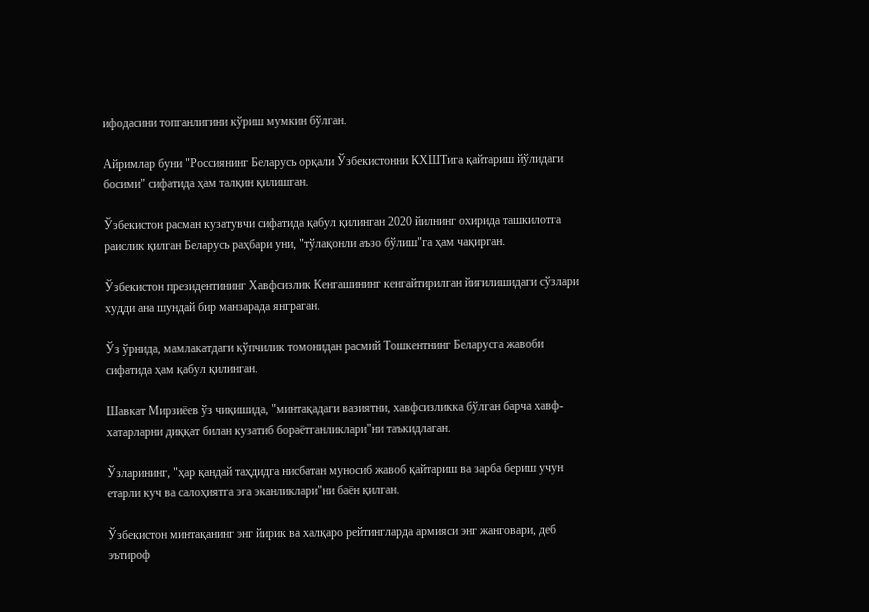ифодасини топганлигини кўриш мумкин бўлган.

Айримлар буни "Россиянинг Беларусь орқали Ўзбекистонни КХШТига қайтариш йўлидаги босими" сифатида ҳам талқин қилишган.

Ўзбекистон расман кузатувчи сифатида қабул қилинган 2020 йилнинг охирида ташкилотга раислик қилган Беларусь раҳбари уни, "тўлақонли аъзо бўлиш"га ҳам чақирган.

Ўзбекистон президентининг Хавфсизлик Кенгашининг кенгайтирилган йиғилишидаги сўзлари худди ана шундай бир манзарада янграган.

Ўз ўрнида, мамлакатдаги кўпчилик томонидан расмий Тошкентнинг Беларусга жавоби сифатида ҳам қабул қилинган.

Шавкат Мирзиёев ўз чиқишида, "минтақадаги вазиятни, хавфсизликка бўлган барча хавф-хатарларни диққат билан кузатиб бораётганликлари"ни таъкидлаган.

Ўзларининг, "ҳар қандай таҳдидга нисбатан муносиб жавоб қайтариш ва зарба бериш учун етарли куч ва салоҳиятга эга эканликлари"ни баён қилган.

Ўзбекистон минтақанинг энг йирик ва халқаро рейтингларда армияси энг жанговари, деб эътироф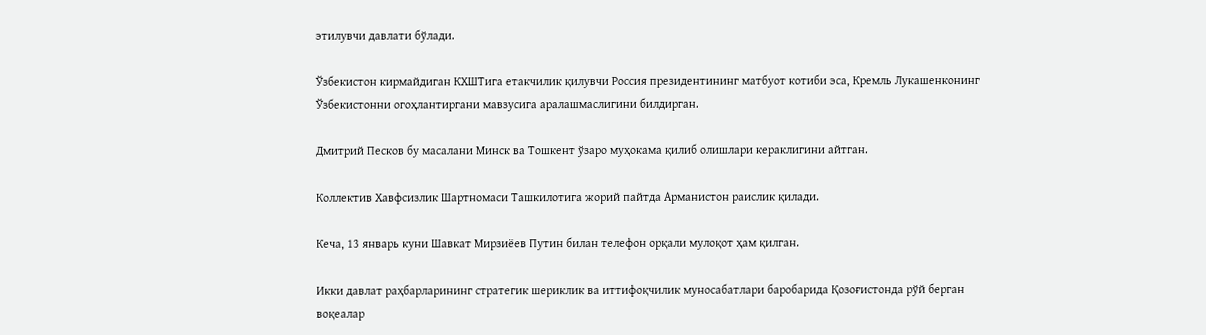этилувчи давлати бўлади.

Ўзбекистон кирмайдиган КХШТига етакчилик қилувчи Россия президентининг матбуот котиби эса, Кремль Лукашенконинг Ўзбекистонни огоҳлантиргани мавзусига аралашмаслигини билдирган.

Дмитрий Песков бу масалани Минск ва Тошкент ўзаро муҳокама қилиб олишлари кераклигини айтган.

Коллектив Хавфсизлик Шартномаси Ташкилотига жорий пайтда Арманистон раислик қилади.

Кеча, 13 январь куни Шавкат Мирзиёев Путин билан телефон орқали мулоқот ҳам қилган.

Икки давлат раҳбарларининг стратегик шериклик ва иттифоқчилик муносабатлари баробарида Қозоғистонда рўй берган воқеалар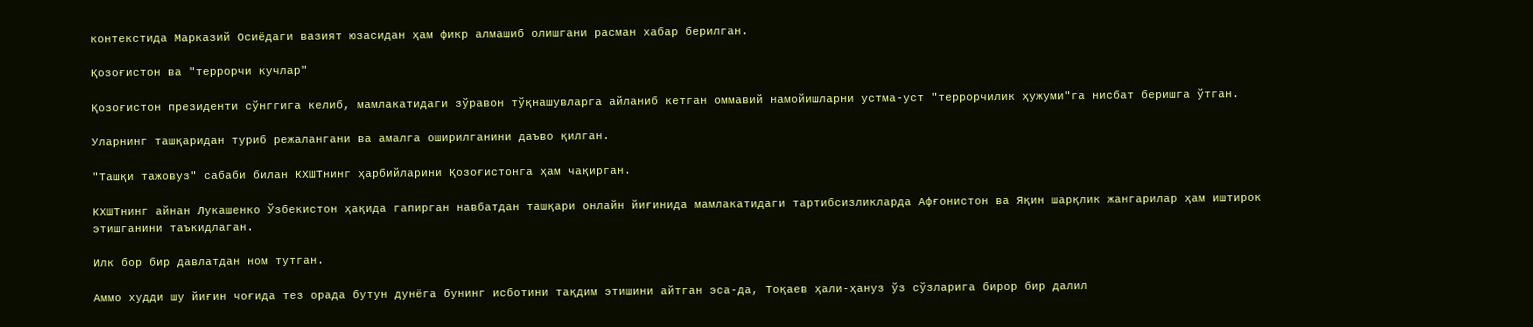контекстида Марказий Осиёдаги вазият юзасидан ҳам фикр алмашиб олишгани расман хабар берилган.

Қозоғистон ва "террорчи кучлар"

Қозоғистон президенти сўнггига келиб, мамлакатидаги зўравон тўқнашувларга айланиб кетган оммавий намойишларни устма-уст "террорчилик ҳужуми"га нисбат беришга ўтган.

Уларнинг ташқаридан туриб режалангани ва амалга оширилганини даъво қилган.

"Ташқи тажовуз" сабаби билан КХШТнинг ҳарбийларини Қозоғистонга ҳам чақирган.

КХШТнинг айнан Лукашенко Ўзбекистон ҳақида гапирган навбатдан ташқари онлайн йиғинида мамлакатидаги тартибсизликларда Афғонистон ва Яқин шарқлик жангарилар ҳам иштирок этишганини таъкидлаган.

Илк бор бир давлатдан ном тутган.

Аммо худди шу йиғин чоғида тез орада бутун дунёга бунинг исботини тақдим этишини айтган эса-да, Тоқаев ҳали-ҳануз ўз сўзларига бирор бир далил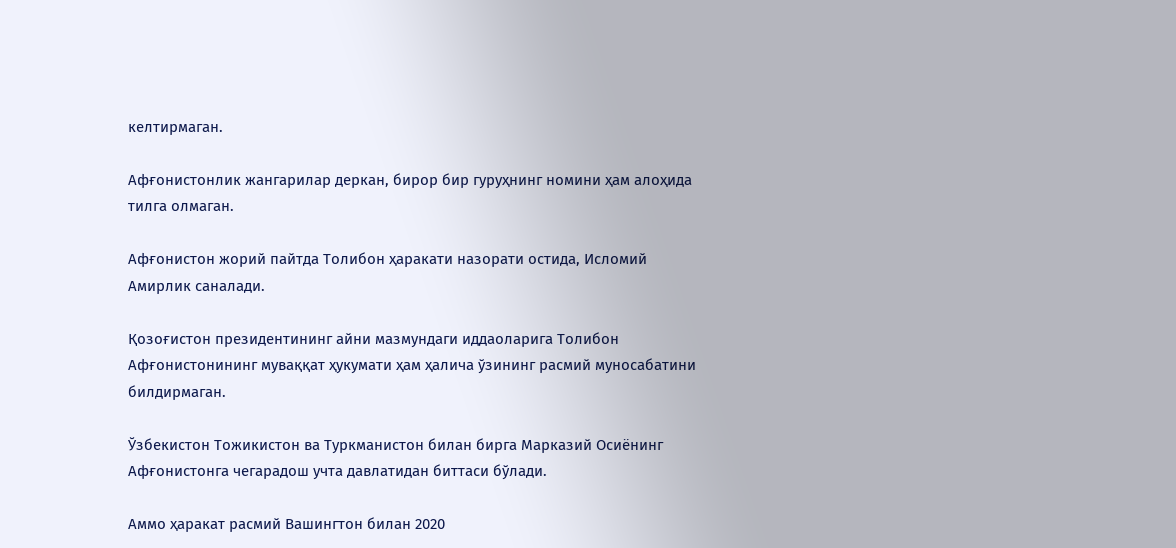келтирмаган.

Афғонистонлик жангарилар деркан, бирор бир гуруҳнинг номини ҳам алоҳида тилга олмаган.

Афғонистон жорий пайтда Толибон ҳаракати назорати остида, Исломий Амирлик саналади.

Қозоғистон президентининг айни мазмундаги иддаоларига Толибон Афғонистонининг муваққат ҳукумати ҳам ҳалича ўзининг расмий муносабатини билдирмаган.

Ўзбекистон Тожикистон ва Туркманистон билан бирга Марказий Осиёнинг Афғонистонга чегарадош учта давлатидан биттаси бўлади.

Аммо ҳаракат расмий Вашингтон билан 2020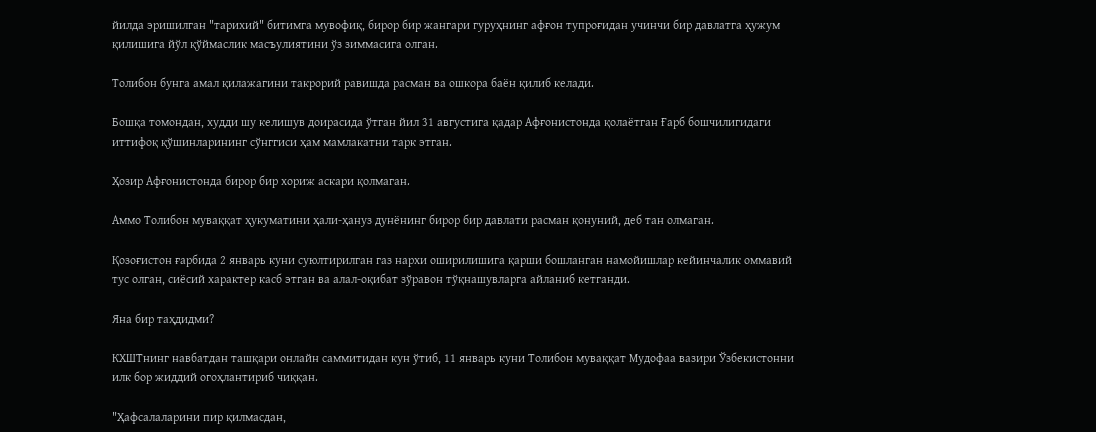йилда эришилган "тарихий" битимга мувофиқ, бирор бир жангари гуруҳнинг афғон тупроғидан учинчи бир давлатга ҳужум қилишига йўл қўймаслик масъулиятини ўз зиммасига олган.

Толибон бунга амал қилажагини такрорий равишда расман ва ошкора баён қилиб келади.

Бошқа томондан, худди шу келишув доирасида ўтган йил 31 августига қадар Афғонистонда қолаётган Ғарб бошчилигидаги иттифоқ қўшинларининг сўнггиси ҳам мамлакатни тарк этган.

Ҳозир Афғонистонда бирор бир хориж аскари қолмаган.

Аммо Толибон муваққат ҳукуматини ҳали-ҳануз дунёнинг бирор бир давлати расман қонуний, деб тан олмаган.

Қозоғистон ғарбида 2 январь куни суюлтирилган газ нархи оширилишига қарши бошланган намойишлар кейинчалик оммавий тус олган, сиёсий характер касб этган ва алал-оқибат зўравон тўқнашувларга айланиб кетганди.

Яна бир таҳдидми?

КХШТнинг навбатдан ташқари онлайн саммитидан кун ўтиб, 11 январь куни Толибон муваққат Мудофаа вазири Ўзбекистонни илк бор жиддий огоҳлантириб чиққан.

"Ҳафсалаларини пир қилмасдан,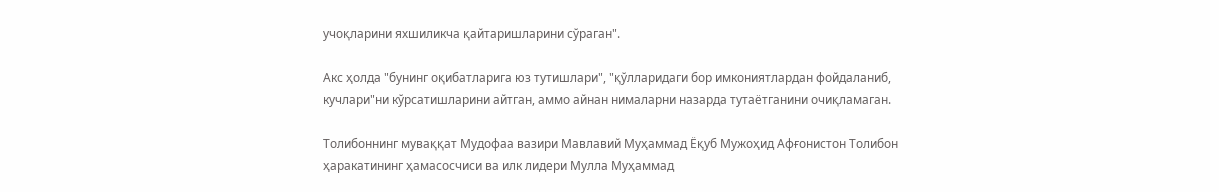учоқларини яхшиликча қайтаришларини сўраган".

Акс ҳолда "бунинг оқибатларига юз тутишлари", "қўлларидаги бор имкониятлардан фойдаланиб, кучлари"ни кўрсатишларини айтган, аммо айнан нималарни назарда тутаётганини очиқламаган.

Толибоннинг муваққат Мудофаа вазири Мавлавий Муҳаммад Ёқуб Мужоҳид Афғонистон Толибон ҳаракатининг ҳамасосчиси ва илк лидери Мулла Муҳаммад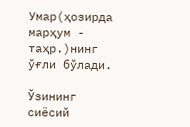Умар(ҳозирда марҳум - таҳр.)нинг ўғли бўлади.

Ўзининг сиёсий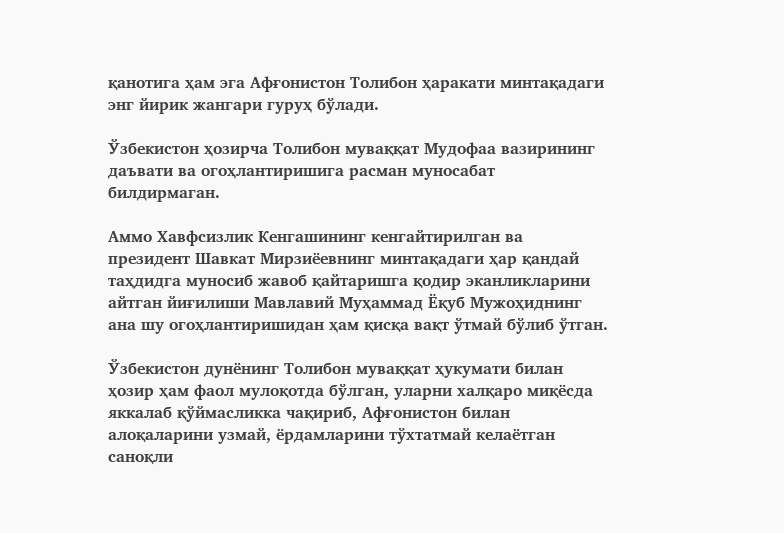қанотига ҳам эга Афғонистон Толибон ҳаракати минтақадаги энг йирик жангари гуруҳ бўлади.

Ўзбекистон ҳозирча Толибон муваққат Мудофаа вазирининг даъвати ва огоҳлантиришига расман муносабат билдирмаган.

Аммо Хавфсизлик Кенгашининг кенгайтирилган ва президент Шавкат Мирзиёевнинг минтақадаги ҳар қандай таҳдидга муносиб жавоб қайтаришга қодир эканликларини айтган йиғилиши Мавлавий Муҳаммад Ёқуб Мужоҳиднинг ана шу огоҳлантиришидан ҳам қисқа вақт ўтмай бўлиб ўтган.

Ўзбекистон дунёнинг Толибон муваққат ҳукумати билан ҳозир ҳам фаол мулоқотда бўлган, уларни халқаро миқёсда яккалаб қўймасликка чақириб, Афғонистон билан алоқаларини узмай, ёрдамларини тўхтатмай келаётган саноқли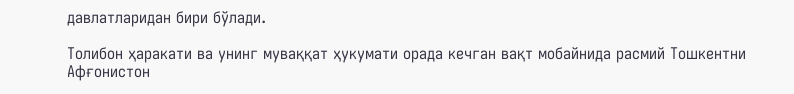давлатларидан бири бўлади.

Толибон ҳаракати ва унинг муваққат ҳукумати орада кечган вақт мобайнида расмий Тошкентни Афғонистон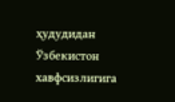ҳудудидан Ўзбекистон хавфсизлигига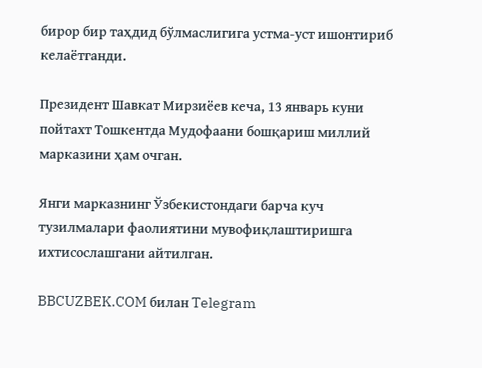бирор бир таҳдид бўлмаслигига устма-уст ишонтириб келаётганди.

Президент Шавкат Мирзиёев кеча, 13 январь куни пойтахт Тошкентда Мудофаани бошқариш миллий марказини ҳам очган.

Янги марказнинг Ўзбекистондаги барча куч тузилмалари фаолиятини мувофиқлаштиришга ихтисослашгани айтилган.

BBCUZBEK.COM билан Telegram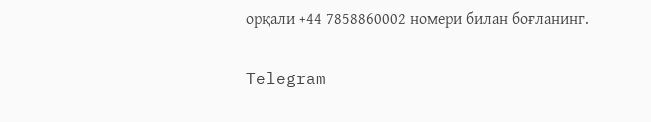орқали +44 7858860002 номери билан боғланинг.

Telegram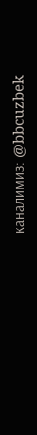каналимиз: @bbcuzbek